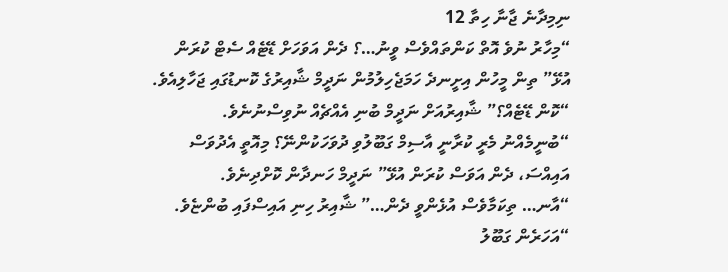ނިމިދާނެ ޖާނާ ހިތާ 12
“މިހާރު ނުވެ އޮތް ކަންތައްވެސް ވީނު…؟ ދެން އަވަހަށް ޑޭޓެއް ސެޓް ކުރަން އުޅޭ” ތިން މީހުން އިށީނދެ ހަމަޖެހިލުމުން ނަދީމް ޝާއިރުގެ ކޮނޑުގައި ޖަހާލިއެވެ.
“ކޮން ޑޭޓެއް؟” ޝާއިރުއަށް ނަދީމް ބުނި އެއްޗެއް ނުވިސްނުނެވެ.
“ބުނީމެއްނު މެރީ ކުރާނީ އާސިމް ގަބޫލުވި ދުވަހަކުންނޭ؟ މިއޮތީ އެދުވަސް އައިއްސަ، ދެން އަވަސް ކުރަން އުޅޭ” ނަދީމް ހަނދާން ކޮށްދިނެވެ.
“އާނ… ތިކަމާވެސް އުޅެންވީ ދެން…” ޝާއިރު ހިނި އައިސްފައި ބުންޏެވެ.
“އަހަރެން ގަބޫލު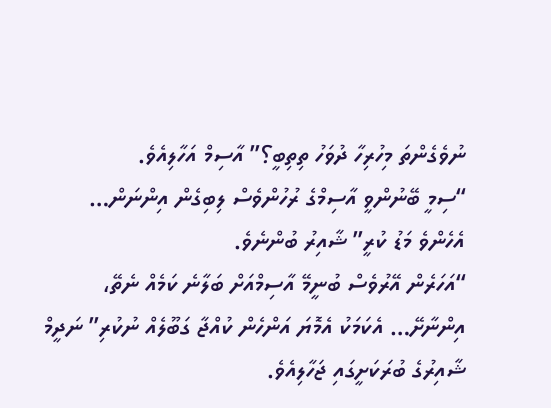ނުވެގެންތަ މިހުރިހާ ދުވަހު ތިތިބީ؟” އާސިމް އަހާލިއެވެ.
“ސިމީ ބޭނުންވީ އާސިމްގެ ރުހުންވެސް ލިބިގެން އިންނަން… އެހެންވެ މަޑު ކުރީ” ޝާއިރު ބުންނެވެ.
“އަހަރެން އޭރުވެސް ބުނީމޭ އާސިމްއަށް ބަލާނެ ކަމެއް ނެތޭ، އިންނާށޭ… އެކަމަކު އެމޮޔަ އަންހެން ކުއްޖާ ގަބޫލެއް ނުކުރި” ނަދީމް ޝާއިރުގެ ބުރަކަށީގައި ޖަހާލިއެވެ.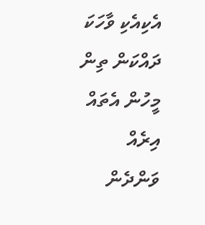އެކިއެކި ވާހަކަ ދައްކަން ތިން މީހުން އެތައް އިރެއް ވަންދެން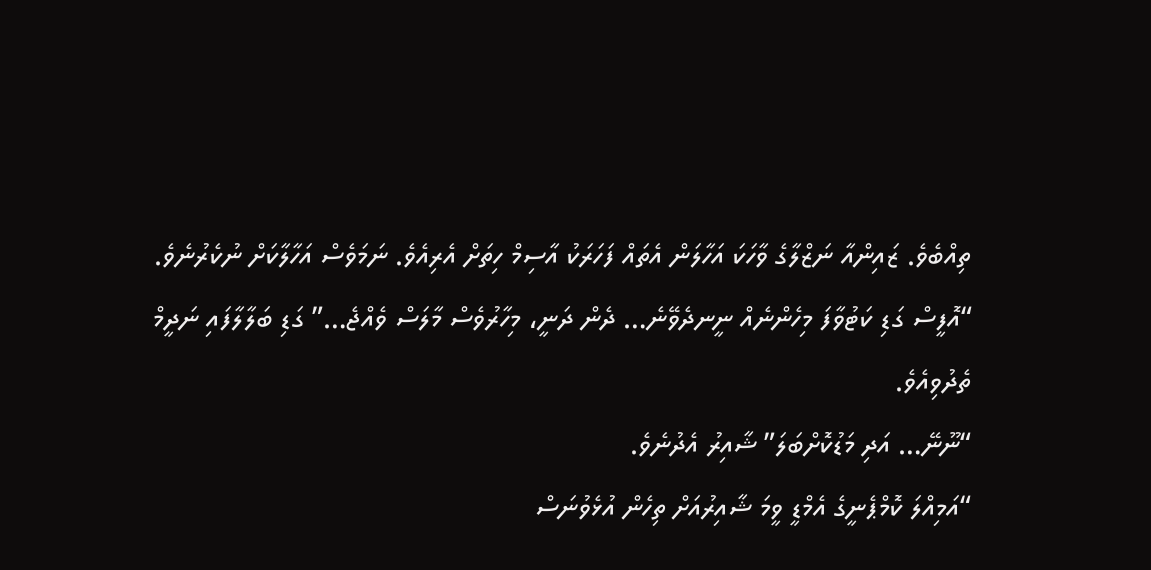ތިއްބެވެ. ޒައިންއާ ނަޒްލާގެ ވާހަކަ އަހާލަން އެތައް ފަހަރަކު އާސިމް ހިތަށް އެރިއެވެ. ނަމަވެސް އަހާލާކަށް ނުކެރުނެވެ.
“އޮފީސް ގަޑި ކަޓުވާފަ މިހެންނެއް ނީނދެވޭނެ… ދެން ދަނީ، މިހާރުވެސް މާލަސް ވެއްޖެ…” ގަޑި ބަލާލާފައި ނަދީމް ތެދުވިއެވެ.
“ނޫނޭ… އަދި މަޑުކޮށްބަލަ” ޝާއިރު އެދުނެވެ.
“އަމިއްލަ ކޮމްޕެނީގެ އެމްޑީ ވީމަ ޝާއިރުއަށް ތިހެން އުޅެވުނަސް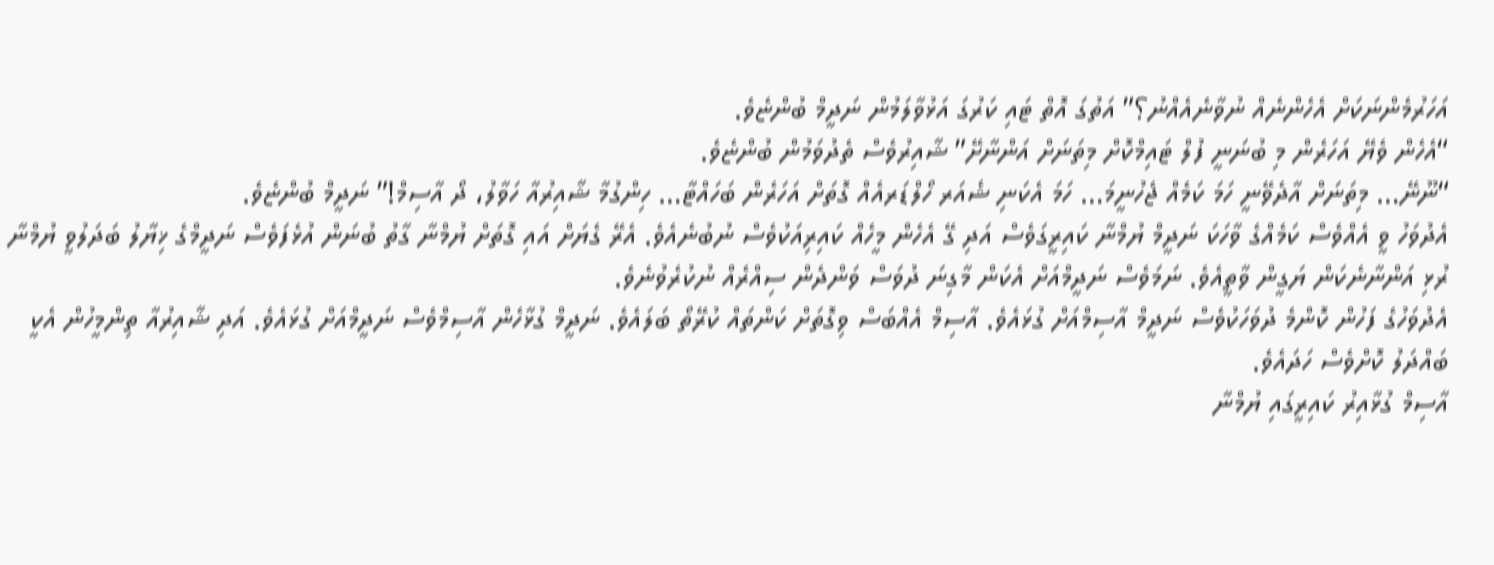އަހަރުމެންނަކަށް އެހެންނެއް ނުވާނެއެއްނު؟” އަތުގަ އޮތް ޓައި ކަރުގަ އަޅުވާލަމުން ނަދީމް ބުންޏެވެ.
“އެހެން ވެޔޭ އަހަރެން މި ބުނަނީ ފުލް ޓައިމްކޮށް މިތަނަށް އަންނާށޭ” ޝާއިރުވެސް ތެދުވަމުން ބުންޏެވެ.
“ނޫނޭ… މިތަނަށް އާދެވޭނީ ހަމަ ކަމެއް ޖެހުނީމަ… ހަމަ އެކަނި ޝެއަރ ހޯލްޑަރއެއް ގޮތަށް އަހަރެން ބަހައްޓާ… ހިންގުމާ ޝާއިރުއާ ހަވާލު، ދޯ އާސިމް!” ނަދީމް ބުންޏެވެ.
އެދުވަހު ވީ އެއްވެސް ކަމެއްގެ ވާހަކަ ނަދީމް ޔުމްނާ ކައިރީގަވެސް އަދި ގޭ އެހެން މީހެއް ކައިރިއަކުވެސް ނުބުނެއެވެ. އެރޭ ގެޔަށް އައި ގޮތަށް ޔުމްނާ ގާތު ބުނަން އުޅެފަވެސް ނަދީމްގެ ޚިޔާލު ބަދަލުވީ ޔުމްނާ ރުޅި އަންނާނެކަން ޔަގީން ވާތީއެވެ. ނަމަވެސް ނަދީމްއަށް އެކަން މާގިނަ ދުވަސް ވަންދެން ސިއްރެއް ނުކުރެވުނެވެ.
އެދުވަހުގެ ފަހުން ކޮންމެ ދުވަހަކުވެސް ނަދީމް އާސިމްއަށް ގުޅައެވެ. އާސިމް އެއްބަސް ވިގޮތަށް ކަންތައް ކުރޭތޯ ބަލައެވެ. ނަދީމް ގުޅާހެން އާސިމްވެސް ނަދީމްއަށް ގުޅައެވެ. އަދި ޝާއިރުއާ ތިންމީހުން އެކީ ބައްދަލު ކޮށްވެސް ހަދައެވެ.
އާސިމް ގުޅާއިރު ކައިރީގައި ޔުމްނާ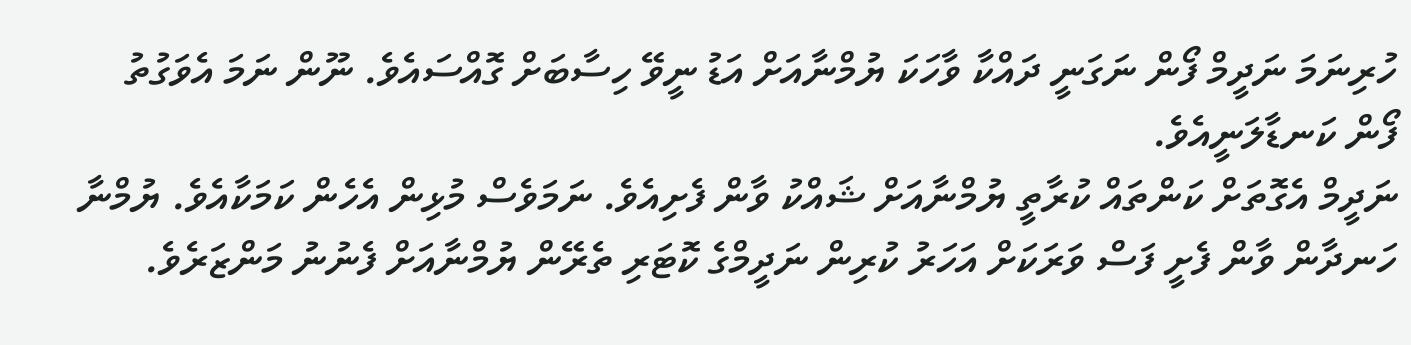ހުރިނަމަ ނަދީމް ފޯން ނަގަނީ ދައްކާ ވާހަކަ ޔުމްނާއަށް އަޑު ނީވޭ ހިސާބަށް ގޮއްސައެވެ. ނޫން ނަމަ އެވަގުތު ފޯން ކަނޑާލަނީއެވެ.
ނަދީމް އެގޮތަށް ކަންތައް ކުރާތީ ޔުމްނާއަށް ޝައްކު ވާން ފެށިއެވެ. ނަމަވެސް މުޅިން އެހެން ކަމަކާއެވެ. ޔުމްނާ ހަނދާން ވާން ފެށީ ފަސް ވަރަކަށް އަހަރު ކުރިން ނަދީމްގެ ކޮޓަރި ތެރޭން ޔުމްނާއަށް ފެނުނު މަންޒަރެވެ.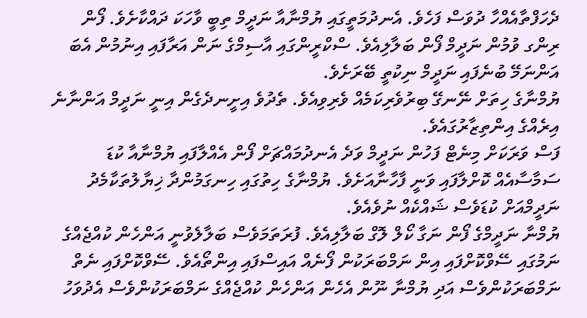ދެހަފްތާއެއްހާ ދުވަސް ފަހެވެ. އެނދުމަތީގައި ޔުމްނާއާ ނަދީމް ތިބީ ވާހަކަ ދައްކާށެވެ. ފޯން ރިންގ ވުމުން ނަދީމް ފޯން ބަލާލިއެވެ. ސްކްރީންގައި އާސިމްގެ ނަން އަރާފައި އިނުމުން އެބަ އަންނަމޭ ބުނެފައި ނަދީމް ނިކުތީ ބޭރަށެވެ.
ޔުމްނާގެ ހިތަށް ނޭނގޭ ބިރުވެރިކަމެއް ވެރިވިއެވެ. ތެދުވެ އިށީނދެގެން އިނީ ނަދީމް އަންނާނެ އިރެއްގެ އިންތިޒާރުގައެވެ.
ފަސް ވަރަކަށް މިނެޓް ފަހުން ނަދީމް ވަދެ އެނދުމައްޗަށް ފޯން އެއްލާފައި ޔުމްނާއާ ކުޑަ ސަމާސާއެއް ކޮށްލާފައި ވަނީ ފާހާނާއަށެވެ. ޔުމްނާގެ ހިތުގައި ހިނގަމުންދާ ޚިޔާލުތަކާމެދު ނަދީމްއަށް ކުޑަވެސް ޝައްކެއް ނުވެއެވެ.
ޔުމްނާ ނަދީމްގެ ފޯން ނަގާ ކޯލް ލޮގް ބަލާލިއެވެ. ފުރަތަމަވެސް ބަލާލެވުނީ އަންހެން ކުއްޖެއްގެ ނަމުގައި ސޭވްކޮށްފައި އިން ނަމްބަރަކުން ފޯނެއް އައިސްފައި އިންތޯއެވެ. ސޭވްކޮށްފައި ނެތް ނަމްބަރަކުންވެސް އަދި ޔުމްނާ ނޫން އެހެން އަންހެން ކުއްޖެއްގެ ނަމްބަރަކުންވެސް އެދުވަހު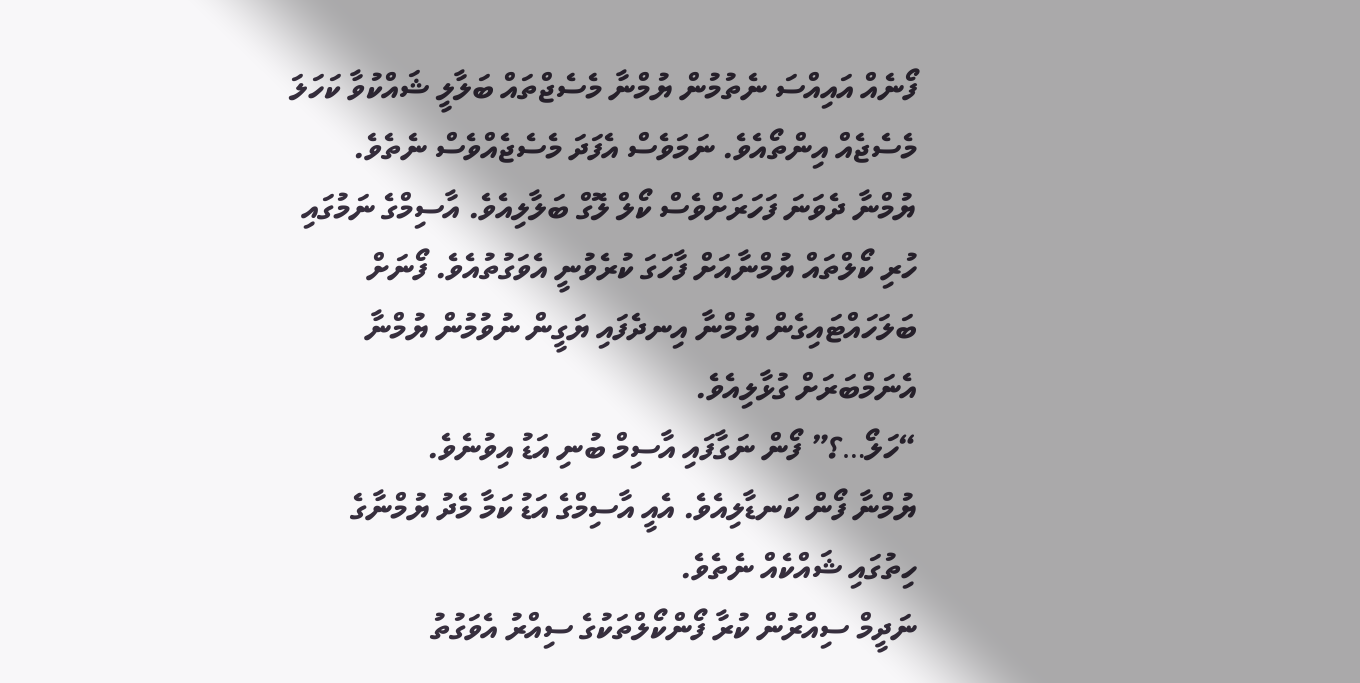ފޯނެއް އައިއްސަ ނެތުމުން ޔުމްނާ މެސެޖްތައް ބަލާލީ ޝައްކުވާ ކަހަލަ މެސެޖެއް އިންތޯއެވެ. ނަމަވެސް އެފަދަ މެސެޖެއްވެސް ނެތެވެ.
ޔުމްނާ ދެވަނަ ފަހަރަށްވެސް ކޯލް ލޮގް ބަލާލިއެވެ. އާސިމްގެ ނަމުގައި ހުރި ކޯލްތައް ޔުމްނާއަށް ފާހަގަ ކުރެވުނީ އެވަގުތުއެވެ. ފޯނަށް ބަލަހައްޓައިގެން ޔުމްނާ އިނދެފައި ޔަގީން ނުވުމުން ޔުމްނާ އެނަމްބަރަށް ގުޅާލިއެވެ.
“ހަލޯ…؟” ފޯން ނަގާފައި އާސިމް ބުނި އަޑު އިވުނެވެ.
ޔުމްނާ ފޯން ކަނޑާލިއެވެ. އެއީ އާސިމްގެ އަޑު ކަމާ މެދު ޔުމްނާގެ ހިތުގައި ޝައްކެއް ނެތެވެ.
ނަދީމް ސިއްރުން ކުރާ ފޯންކޯލްތަކުގެ ސިއްރު އެވަގުތު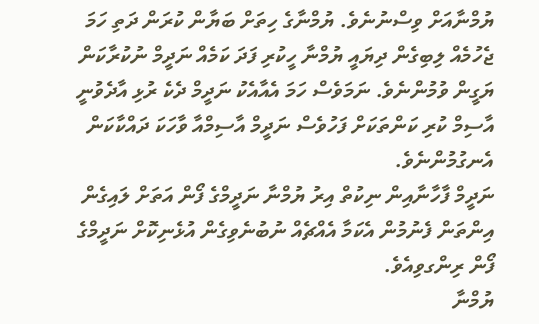ޔުމްނާއަށް ވިސްނުނެވެ. ޔުމްނާގެ ހިތަށް ބަޔާން ކުރަން ދަތި ހަމަ ޖެހުމެއް ލިބިގެން ދިޔައީ ޔުމްނާ ހީކުރި ފަދަ ކަމެއް ނަދީމް ނުކުރާކަން ޔަގީން ވުމުންނެވެ. ނަމަވެސް ހަމަ އެއާއެކު ނަދީމް ދެކެ ރުޅި އާދެވުނީ އާސިމް ކުރި ކަންތަކަށް ފަހުވެސް ނަދީމް އާސިމްއާ ވާހަކަ ދައްކާކަން އެނގުމުންނެވެ.
ނަދީމް ފާހާނާއިން ނިކުތް އިރު ޔުމްނާ ނަދީމްގެ ފޯން އަތަށް ލައިގެން އިންތަން ފެނުމުން އެކަމާ އެއްޗެއް ނުބުނެވިގެން އުޅެނިކޮށް ނަދީމްގެ ފޯން ރިންގވިއެވެ.
ޔުމްނާ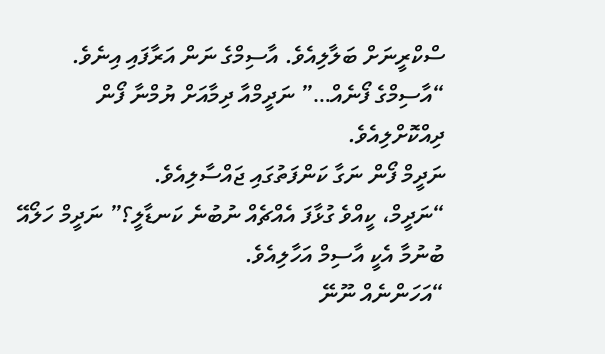ސްކްރީނަށް ބަލާލިއެވެ. އާސިމްގެ ނަން އަރާފައި އިނެވެ.
“އާސިމްގެ ފޯނެއް…” ނަދީމްއާ ދިމާއަށް ޔުމްނާ ފޯން ދިއްކޮށްލިއެވެ.
ނަދީމް ފޯން ނަގާ ކަންފަތުގައި ޖައްސާލިއެވެ.
“ނަދީމް، ކީއްވެ ގުޅާފަ އެއްޗެއް ނުބުނެ ކަނޑާލީ؟” ނަދީމް ހަލޯއޭ ބުނުމާ އެކީ އާސިމް އަހާލިއެވެ.
“އަހަންނެއް ނޫނޭ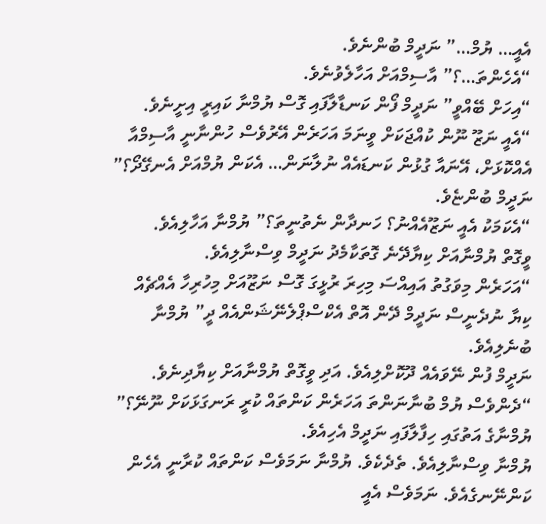އެއީ… ޔުމް…” ނަދީމް ބުންނެވެ.
“އެހެންތަ…؟” އާސިމްއަށް އަހާލެވުނެވެ.
“އިހަށް ބޭއްވީ” ނަދީމް ފޯން ކަނޑާލާފައި ގޮސް ޔުމްނާ ކައިރީ އިށީނެވެ.
“އެއީ ނަޒޫ ނޫން ކުއްޖަކަށް ވީނަމަ އަހަރެން އޭރުވެސް ހުންނާނީ އާސިމްއާ އެއްކޮޅަށް، އޭނައާ ގުޅުން ކަނޑައެއް ނުލާނަން… އެކަން ޔުމްއަށް އެނގޭދޯ؟” ނަދީމް ބުންޏެވެ.
“އެކަމަކު އެއީ ނަޒޫއެއްނު؟ ހަނދާން ނެތުނީތަ؟” ޔުމްނާ އަހާލިއެވެ.
ވީގޮތް ޔުމްނާއަށް ކިޔާދޭނެ ގޮތަކާމެދު ނަދީމް ވިސްނާލިއެވެ.
“އަހަރެން މިވަގުތު އައިއްސަ މިހިރަ ރުޅީގަ ގޮސް ނަޒޫއަށް މިހުރިހާ އެއްޗެއް ކިޔާ ނުދެނީސް ނަދީމް ދޭން އޮތް އެކްސްޕްލެނޭޝަންއެއް ދީ” ޔުމްނާ ބުނެލިއެވެ.
ނަދީމް ފުން ނޭވައެއް ދޫކޮށްލިއެވެ. އަދި ވީގޮތް ޔުމްނާއަށް ކިޔާދިނެވެ.
“ދެންވެސް ޔުމް ބުނާނަންތަ އަހަރެން ކަންތައް ކުރީ ރަނގަޅަކަށް ނޫނޭ؟” ޔުމްނާގެ އަތުގައި ހިފާލާފައި ނަދީމް އެހިއެވެ.
ޔުމްނާ ވިސްނާލިއެވެ. ތެދެކެވެ. ޔުމްނާ ނަމަވެސް ކަންތައް ކުރާނީ އެހެން ކަންނޭނގެއެވެ. ނަމަވެސް އެއީ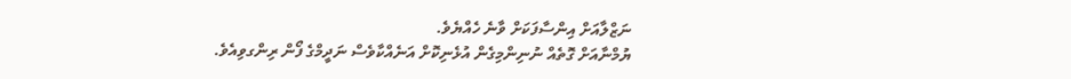ނަޒްލާއަށް އިންސާފަކަށް ވާނެ ހެއްޔެވެ.
ޔުމްނާއަށް ގޮތެއް ނުނިންމިގެން އުޅެނިކޮށް އަނެއްކާވެސް ނަދީމްގެ ފޯން ރިންގވިއެވެ.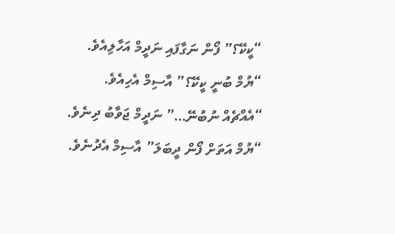“ކީކޭ؟” ފޯން ނަގާފައި ނަދީމް އަހާލިއެވެ.
“ޔުމް ބުނީ ކީކޭ؟” އާސިމް އެހިއެވެ.
“އެއްޗެއް ނުބުނޭ…” ނަދީމް ޖަވާބު ދިނެވެ.
“ޔުމް އަތަށް ފޯން ދީބަލަ” އާސިމް އެދުނެވެ.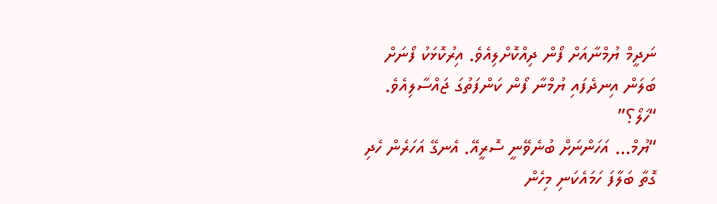ނަދީމް ޔުމްނާއަށް ފޯން ދިއްކޮށްލިއެވެ. އިރުކޮޅަކު ފޯނަށް ބަލަން އިނދެފައި ޔުމްނާ ފޯން ކަންފަތުގަ ޖައްސާލިއެވެ.
“ހަލޯ؟”
“ޔުމް… އަހަންނަށް ބުނެވޭނީ ސޮރީއޭ. އެނގޭ އަހަރެން ހެދި ގޮތާ ބަލާފަ ހަމައެކަނި މިހެން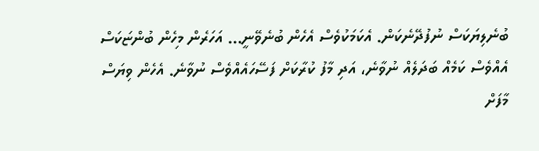ބުނެލިޔަކަސް ނުފުދޭނެކަން. އެކަމަކުވެސް އެހެން ބުނެވޭނީ… އަހަރެން މިހެން ބުންޏަކަސް އެއްވެސް ކަމެއް ބަދަލެއް ނުވާނެ، އަދި މާފު ކުރާކަށް ފަސޭހައެއްވެސް ނުވާނެ. އެހެން ވިޔަސް މާފަށް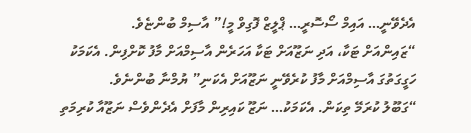އެދެވޭނީ… އައިމް ސޯސޮރީ… ޕްލީޒް ފޮގިވް މީ!” އާސިމް ބުންޏެވެ.
“ޒައިންއަށް ޓަކާ، އަދި ނަޒޫއަށް ޓަކާ އަހަރެން އާސިމްއަށް މާފު ކޮށްފިން. އެކަމަކު ހަގީގަތުގަ އާސިމްއަށް މާފު ކުރެވޭނީ ނަޒޫއަށް އެކަނި” ޔުމްނާ ބުންނެވެ.
“ގަބޫލު ކުރަމޭ ތިކަން. އެކަމަކު… ނަޒޫ ކައިރިން މާފަށް އެދެންވެސް ނަޒޫއާ ކުރިމަތި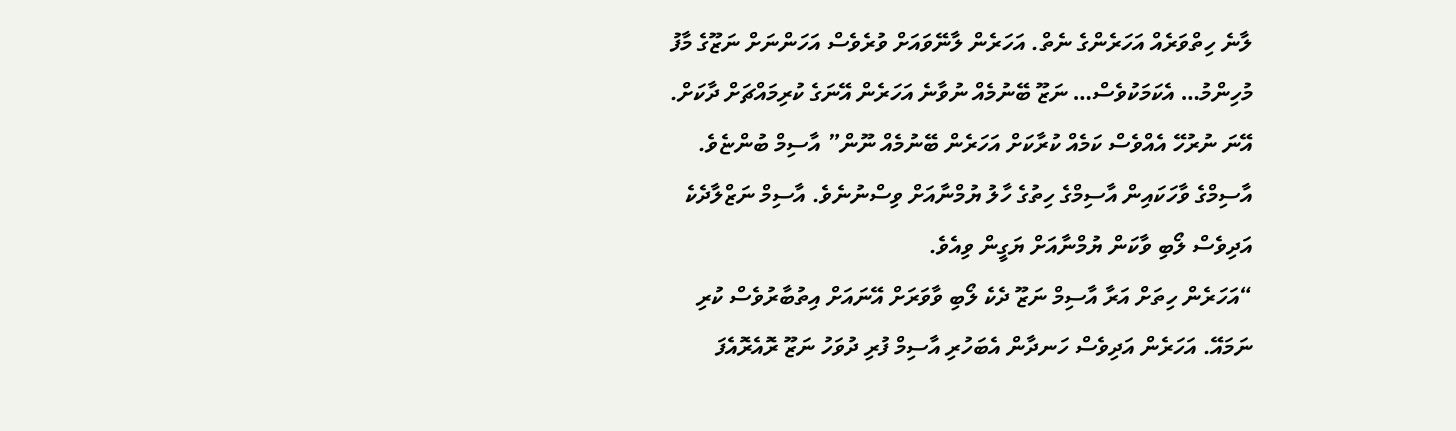ލާނެ ހިތްވަރެއް އަހަރެންގެ ނެތް. އަހަރެން ލާނޭވައަށް ވުރެވެސް އަހަންނަށް ނަޒޫގެ މާފު މުހިންމު… އެކަމަކުވެސް… ނަޒޫ ބޭނުމެއް ނުވާނެ އަހަރެން އޭނަގެ ކުރިމައްޗަށް ދާކަށް. އޭނަ ނުރުހޭ އެއްވެސް ކަމެއް ކުރާކަށް އަހަރެން ބޭނުމެއް ނޫން” އާސިމް ބުންޏެވެ.
އާސިމްގެ ވާހަކައިން އާސިމްގެ ހިތުގެ ހާލު ޔުމްނާއަށް ވިސްނުނެވެ. އާސިމް ނަޒްލާދެކެ އަދިވެސް ލޯބި ވާކަން ޔުމްނާއަށް ޔަގީން ވިއެވެ.
“އަހަރެން ހިތަށް އަރާ އާސިމް ނަޒޫ ދެކެ ލޯބި ވާވަރަށް އޭނައަށް އިތުބާރުވެސް ކުރި ނަމައޭ. އަހަރެން އަދިވެސް ހަނދާން އެބަހުރި އާސިމް ފުރި ދުވަހު ނަޒޫ ރޮއެރޮއެފަ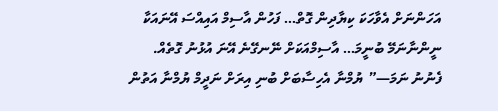އަހަންނަށް އެވާހަކަ ކިޔާދިން ގޮތް… ފަހުން އާސިމް އައިއްސަ އޭނައަކާ ނީންނާނަމޭ ބުނީމަ… އާސިމްއަކަށް ނޭނގޭނެ އޭނަ އުޅުނު ގޮތެއް. ފެނުނު ނަމަ—” ޔުމްނާ އެހިސާބަށް ބުނި އިރަށް ނަދީމް ޔުމްނާ އަތުން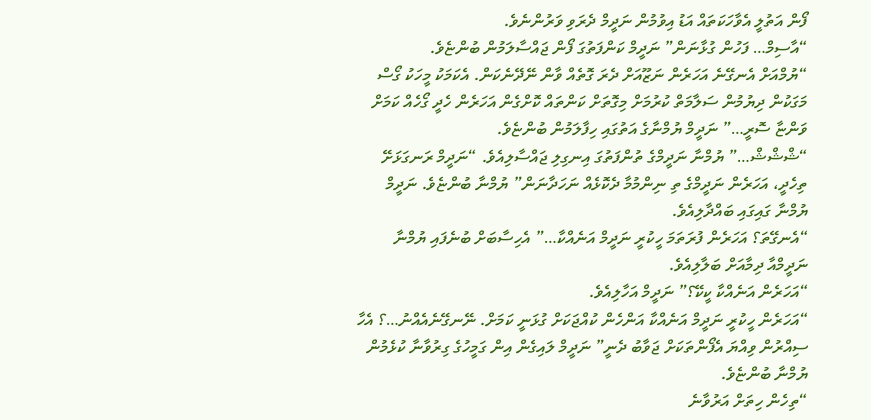ފޯން އަތުލީ އެވާހަކަތައް އަޑު އިވުމުން ނަދީމް ދެރަވި ވަރުންނެވެ.
“އާސިމް… ފަހުން ގުޅާނަން” ނަދީމް ކަންފަތުގަ ފޯން ޖައްސާލަމުން ބުންޏެވެ.
“ޔުމްއަށް އެނގޭނެ އަހަރެން ނަޒޫއަށް ދެރަ ގޮތެއް ވާން ނޭދޭނެކަން. އެކަމަކު މީހަކު ގޯސް މަގަކުން ދިޔުމުން ސަލާމަތް ކުރުމަށް މިގޮތަށް ކަންތައް ކޮށްގެން އަހަރެން ހެދީ ގޯހެއް ކަމަށް ވަންޏާ ސޮރީ…” ނަދީމް ޔުމްނާގެ އަތުގައި ހިފާލަމުން ބުންޏެވެ.
“ޝްޝްޝް…” ޔުމްނާ ނަދީމްގެ ތުންފަތުގަ އިނގިލި ޖައްސާލިއެވެ. “ނަދީމް ރަނގަޅަށޭ ތިހެދީ، އަހަރެން ނަދީމްގެ ތި ނިންމުމާ ދެކޮޅެއް ނަހަދާނަން” ޔުމްނާ ބުންޏެވެ. ނަދީމް ޔުމްނާ ގައިގައި ބައްދާލިއެވެ.
“އެނގޭތަ؟ އަހަރެން ފުރަތަމަ ހީކުރީ ނަދީމް އަނެއްކާ…” އެހިސާބަށް ބުނެފައި ޔުމްނާ ނަދީމްއާ ދިމާއަށް ބަލާލިއެވެ.
“އަހަރެން އަނެއްކާ ކީކޭ؟” ނަދީމް އަހާލިއެވެ.
“އަހަރެން ހީކުރީ ނަދީމް އަނެއްކާ އަންހެން ކުއްޖަކަށް ގުޅަނީ ކަމަށް. ނޭނގޭނެއެއްނު…؟ އެހާ ސިއްރުން ވިއްޔަ އެފޯންތަކަށް ޖަވާބު ދެނީ” ނަދީމް ލައިގެން އިން ގަމީހުގެ ގިރުވާނާ ކުޅެމުން ޔުމްނާ ބުންޏެވެ.
“ތިހެން ހިތަށް އަރުވާނެ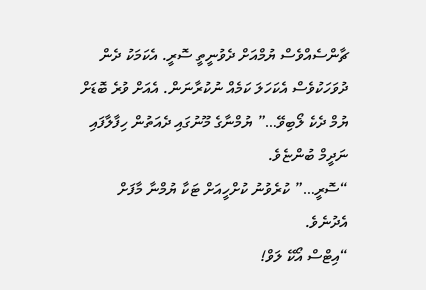ޗާންސެއްވެސް ޔުމްއަށް ދެވުނީތީ ސޮރީ. އެކަމަކު ދެން ދުވަހަކުވެސް އެކަހަލަ ކަމެއް ނުކުރާނަން. އެއަށް ވުރެ ބޮޑަށް ޔުމް ދެކެ ލޯބިވޭ…” ޔުމްނާގެ މޫނުގައި ދެއަތުން ހިފާލާފައި ނަދީމް ބުންޏެވެ.
“ސޮރީ…” ކުރެވުނު ކުށްހީއަށް ޓަކާ ޔުމްނާ މާފަށް އެދުނެވެ.
“އިޓްސް އޯކޭ ލަވް!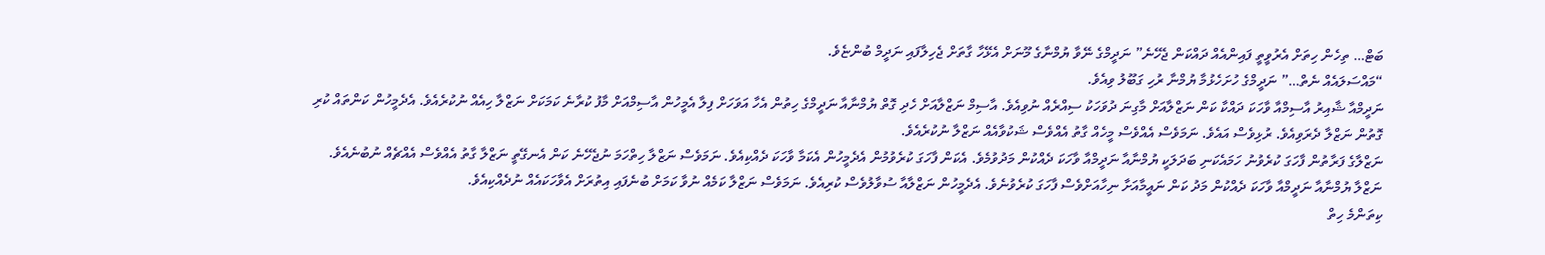ބަޓް… ތިހެން ހިތަށް އެރުވީތީ ފައިންއެއް ދައްކަން ޖެހޭނެ” ނަދީމްގެ ނޭވާ ޔުމްނާގެ މޫނަށް އެޅޭހާ ގާތަށް ޖެހިލާފައި ނަދީމް ބުންޏެވެ.
“މައްސަލައެއް ނެތް…” ނަދީމްގެ ހުށަހެޅުމާ ޔުމްނާ ރުހި ގަބޫލު ވިއެވެ.
ނަދީމްއާ ޝާއިރު އާސިމްއާ ވާހަކަ ދައްކާ ކަން ނަޒްލާއަށް މާގިނަ ދުވަހަކު ސިއްރެއް ނުވިއެވެ. އާސިމް ނަޒްލާއަށް ހެދި ގޮތް ޔުމްނާއާ ނަދީމްގެ ހިތުން އެހާ އަވަހަށް ފިލާ އެމީހުން އާސިމްއަށް މާފު ކުރާނެ ކަމަކަށް ނަޒްލާ ހިއެއް ނުކުރެއެވެ. އެދެމީހުން ކަންތައް ކުރި ގޮތުން ނަޒްލާ ދެރަވިއެވެ. ރުޅިވެސް އައެވެ. ނަމަވެސް އެއްވެސް މީހެއް ގާތު އެއްވެސް ޝަކުވާއެއް ނަޒްލާ ނުކުރެއެވެ.
ނަޒްލާގެ ފަރާތުން ފާހަގަ ކުރެވުނު ހަމައެކަނި ބަދަލަކީ ޔުމްނާއާ ނަދީމްއާ ވާހަކަ ދެއްކުން މަދުވުމެވެ. އެކަން ފާހަގަ ކުރެވުމުން އެދެމީހުން އެކަމާ ވާހަކަ ދެއްކިއެވެ. ނަމަވެސް ނަޒްލާ ހިތްހަމަ ނުޖެހޭނެ ކަން އެނގޭތީ ނަޒްލާ ގާތު އެއްވެސް އެއްޗެއް ނުބުނެއެވެ.
ނަޒްލާ ޔުމްނާއާ ނަދީމްއާ ވާހަކަ ދެއްކުން މަދު ކަން ނައީމާއަށާ ނިހާއަށްވެސް ފާހަގަ ކުރެވުނެވެ. އެދެމީހުން ނަޒްލާއާ ސުވާލުވެސް ކުރިއެވެ. ނަމަވެސް ނަޒްލާ ކަމެއް ނުވާ ކަމަށް ބުނެފައި އިތުރަށް އެވާހަކައެއް ނުދެއްކިއެވެ.
ކިތަންމެ ހިތް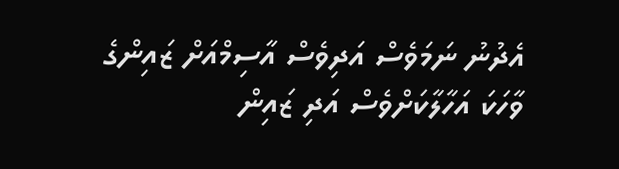އެދުނު ނަމަވެސް އަދިވެސް އާސިމްއަށް ޒައިންގެ ވާހަކަ އަހާލާކަށްވެސް އަދި ޒައިން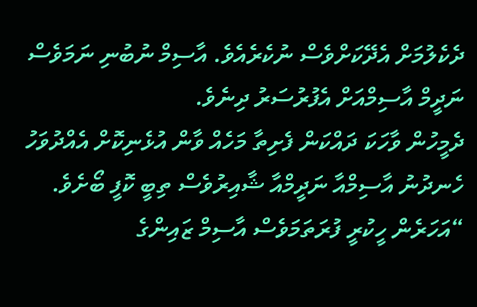ދެކެލުމަށް އެދޭކަށްވެސް ނުކެރެއެވެ. އާސިމް ނުބުނި ނަމަވެސް ނަދީމް އާސިމްއަށް އެފުރުސަރު ދިނެވެ.
ދެމީހުން ވާހަކަ ދައްކަން ފެށިތާ މަހެއް ވާން އުޅެނިކޮށް އެއްދުވަހު ހެނދުނު އާސިމްއާ ނަދީމްއާ ޝާއިރުވެސް ތިބީ ކޮފީ ބޯށެވެ.
“އަހަރެން ހީކުރީ ފުރަތަމަވެސް އާސިމް ޒައިންގެ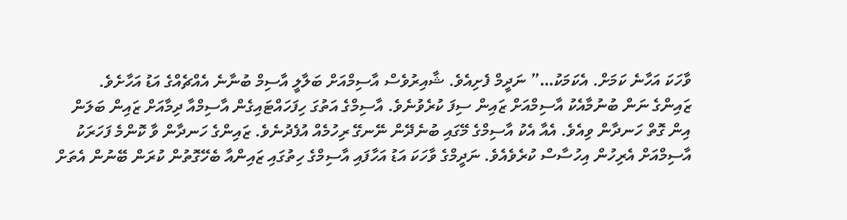ވާހަކަ އަހާނެ ކަމަށް. އެކަމަކު…” ނަދީމް ފެށިއެވެ. ޝާއިރުވެސް އާސިމްއަށް ބަލާލީ އާސިމް ބުނާނެ އެއްޗެއްގެ އަޑު އަހާށެވެ.
ޒައިންގެ ނަން ބުނުމާއެކު އާސިމްއަށް ޒައިން ސިފަ ކުރެވުނެވެ. އާސިމްގެ އަތުގަ ހިފަހައްޓައިގެން އާސިމްއާ ދިމާއަށް ޒައިން ބަލަން އިން ގޮތް ހަނދާން ވިއެވެ. އެއާ އެކު އާސިމްގެ މޭގައި ބުނެދޭން ނޭނގޭ ރިހުމެއް އުފެދުނެވެ. ޒައިންގެ ހަނދާން ވާ ކޮންމެ ފަހަރަކު އާސިމްއަށް އެރިހުން އިހުސާސް ކުރެވެއެވެ. ނަދީމްގެ ވާހަކަ އަޑު އަހާފައި އާސިމްގެ ހިތުގައި ޒައިންއާ ބެހޭގޮތުން ކުރަން ބޭނުން އެތަށް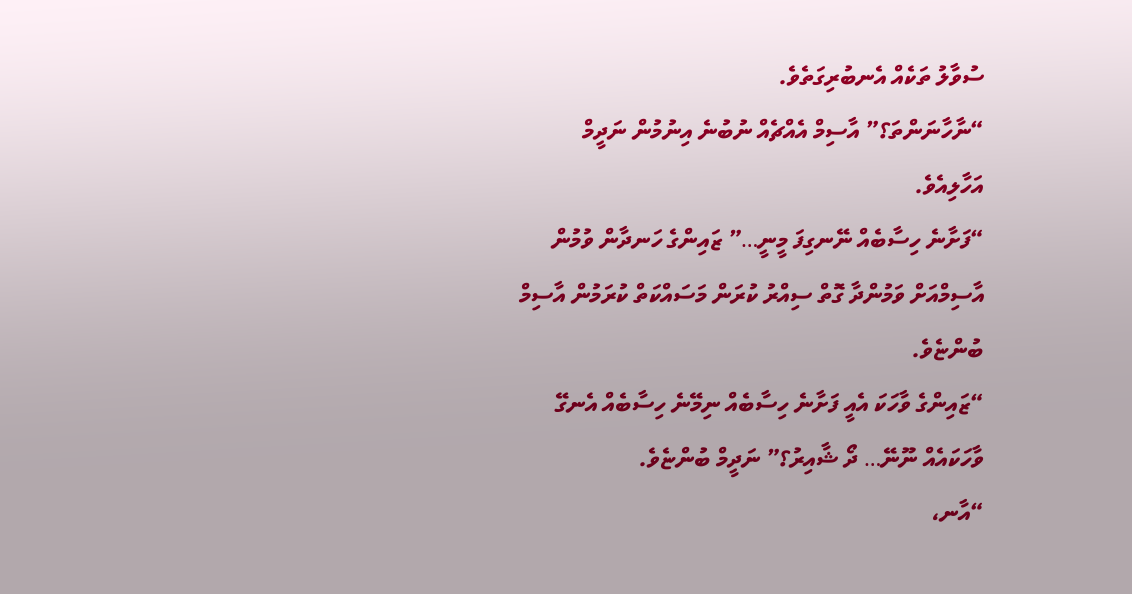ސުވާލު ތަކެއް އެނބުރިގަތެވެ.
“ނާހާނަންތަ؟” އާސިމް އެއްޗެއް ނުބުނެ އިނުމުން ނަދީމް އަހާލިއެވެ.
“ފަށާނެ ހިސާބެއް ނޭނގިފަ މީނީ…” ޒައިންގެ ހަނދާން ވުމުން އާސިމްއަށް ވަމުންދާ ގޮތް ސިއްރު ކުރަން މަސައްކަތް ކުރަމުން އާސިމް ބުންޏެވެ.
“ޒައިންގެ ވާހަކަ އެއީ ފަށާނެ ހިސާބެއް ނިމޭނެ ހިސާބެއް އެނގޭ ވާހަކައެއް ނޫނޭ… ދޯ ޝާއިރު؟” ނަދީމް ބުންޏެވެ.
“އާނ،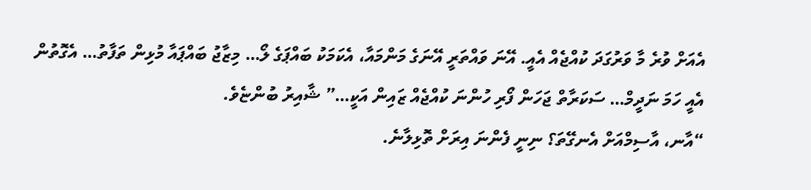އެއަށް ވުރެ މާ ވަރުގަދަ ކުއްޖެއް އެއީ. އޭނަ ވައްތަރީ އޭނަގެ މަންމައާ، އެކަމަކު ބައްޕަގެ ލޯ… މިޒާޖު ބައްޕައާ މުޅިން ތަފާތު… އެގޮތުން އެއީ ހަމަ ނަދީމް… ސަކަރާތް ޖަހަން ފޯރި ހުންނަ ކުއްޖެއް ޒައިން އަކީ…” ޝާއިރު ބުންޏެވެ.
“އާނ، އާސިމްއަށް އެނގޭތަ؟ ނިނީ ފެންނަ އިރަށް ތޮޅިލާނެ.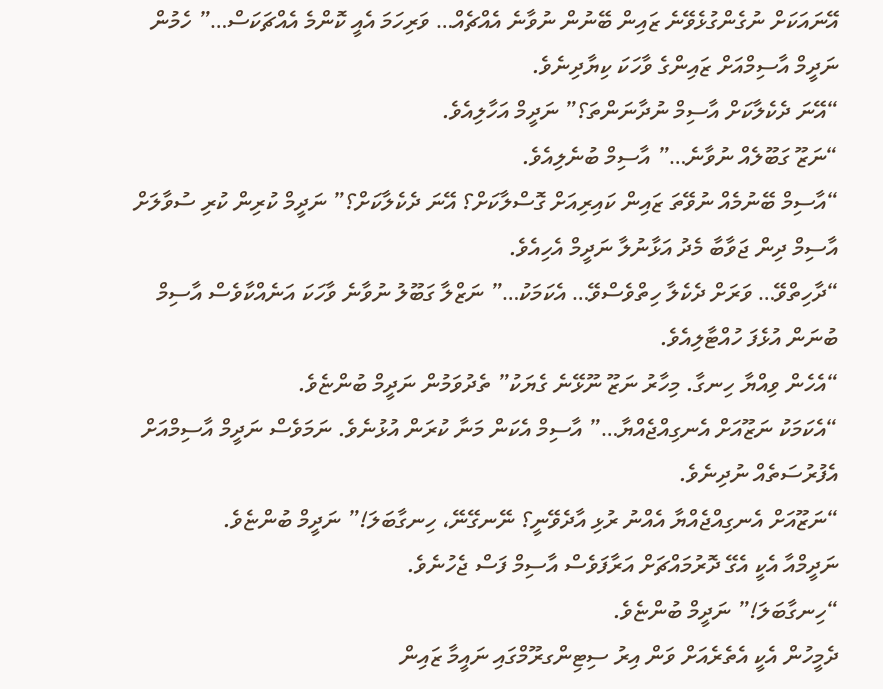އޭނައަކަށް ނުގެންގުޅެވޭނެ ޒައިން ބޭނުން ނުވާނެ އެއްޗެއް… ވަރިހަމަ އެއީ ކޮންމެ އެއްޗަކަސް…” ހެމުން ނަދީމް އާސިމްއަށް ޒައިންގެ ވާހަކަ ކިޔާދިނެވެ.
“އޭނަ ދެކެލާކަށް އާސިމް ނުދާނަންތަ؟” ނަދީމް އަހާލިއެވެ.
“ނަޒޫ ގަބޫލެއް ނުވާނެ…” އާސިމް ބުނެލިއެވެ.
“އާސިމް ބޭނުމެއް ނުވޭތަ ޒައިން ކައިރިއަށް ގޮސްލާކަށް؟ އޭނަ ދެކެލާކަށް؟” ނަދީމް ކުރިން ކުރި ސުވާލަށް އާސިމް ދިން ޖަވާބާ މެދު އަޅާނުލާ ނަދީމް އެހިއެވެ.
“ދާހިތްވޭ… ވަރަށް ދެކެލާ ހިތްވެސްވޭ… އެކަމަކު…” ނަޒްލާ ގަބޫލު ނުވާނެ ވާހަކަ އަނެއްކާވެސް އާސިމް ބުނަން އުޅެފަ ހުއްޓާލިއެވެ.
“އެހެން ވިއްޔާ ހިނގާ. މިހާރު ނަޒޫ ނޫޅޭނެ ގެޔަކު” ތެދުވަމުން ނަދީމް ބުންޏެވެ.
“އެކަމަކު ނަޒޫއަށް އެނގިއްޖެއްޔާ…” އާސިމް އެކަން މަނާ ކުރަން އުޅުނެވެ. ނަމަވެސް ނަދީމް އާސިމްއަށް އެފުރުސަތެއް ނުދިނެވެ.
“ނަޒޫއަށް އެނގިއްޖެއްޔާ އެއްނު ރުޅި އާދެވޭނީ؟ ނޭނގޭނޭ، ހިނގާބަލަ!” ނަދީމް ބުންޏެވެ.
ނަދީމްއާ އެކީ އެގޭ ދޮރުމައްޗަށް އަރާފަވެސް އާސިމް ފަސް ޖެހުނެވެ.
“ހިނގާބަލަ!” ނަދީމް ބުންޏެވެ.
ދެމީހުން އެކީ އެތެރެއަށް ވަން އިރު ސިޓިންގރޫމްގައި ނައީމާ ޒައިން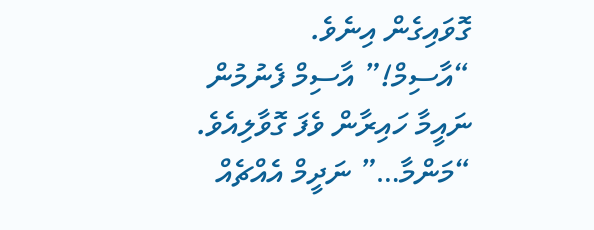ގޮވައިގެން އިނެވެ.
“އާސިމް!” އާސިމް ފެނުމުން ނައީމާ ހައިރާން ވެފަ ގޮވާލިއެވެ.
“މަންމާ…” ނަދީމް އެއްޗެއް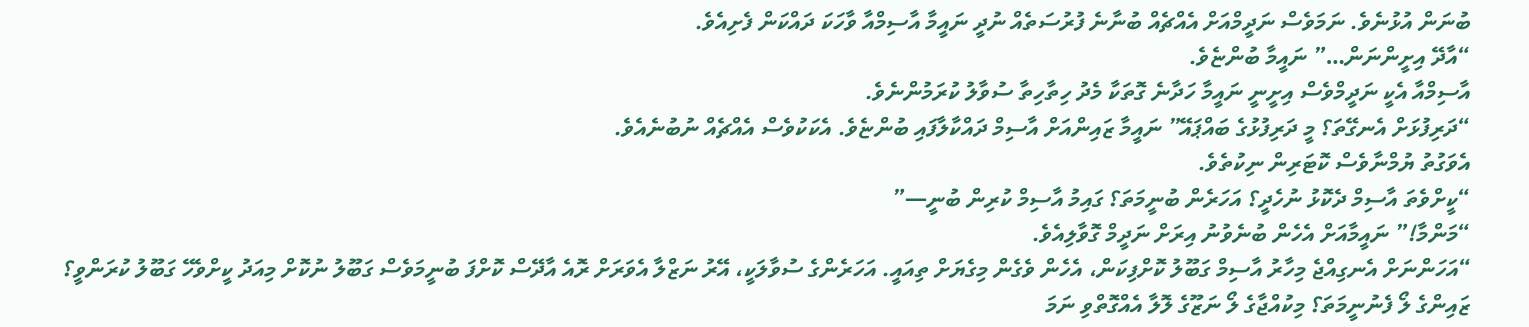ބުނަން އުޅުނެވެ. ނަމަވެސް ނަދީމްއަށް އެއްޗެއް ބުނާނެ ފުރުސަތެއް ނުދީ ނައީމާ އާސިމްއާ ވާހަކަ ދައްކަން ފެށިއެވެ.
“އާދޭ އިށީންނަން…” ނައީމާ ބުންޏެވެ.
އާސިމްއާ އެކީ ނަދީމްވެސް އިށީނީ ނައީމާ ހަދާނެ ގޮތަކާ މެދު ހިތާހިތާ ސުވާލު ކުރަމުންނެވެ.
“ދަރިފުޅަށް އެނގޭތަ؟ މީ ދަރިފުޅުގެ ބައްޕައޭ” ނައީމާ ޒައިންއަށް އާސިމް ދައްކާލާފައި ބުންޏެވެ. އެކަކުވެސް އެއްޗެއް ނުބުނެއެވެ.
އެވަގުތު ޔުމްނާވެސް ކޮޓަރިން ނިކުތެވެ.
“ކީށްވެތަ އާސިމް ދެކޮޅު ނުހެދީ؟ އަހަރެން ބުނީމަތަ؟ ގައިމު އާސިމް ކުރިން ބުނީ—”
“މަންމާ!” ނައީމާއަށް އެހެން ބުނެވުނު އިރަށް ނަދީމް ގޮވާލިއެވެ.
“އަހަންނަށް އެނގިއްޖެ މިހާރު އާސިމް ގަބޫލު ކޮށްފިކަން، އެހެން ވެގެން މިގެޔަށް ތިއައީ. އަހަރެންގެ ސުވާލަކީ، އޭރު ނަޒްލާ އެވަރަށް ރޮއެ އާދޭސް ކޮށްފަ ބުނީމަވެސް ގަބޫލު ނުކޮށް މިއަދު ކީށްވެހޭ ގަބޫލު ކުރަންވީ؟ ޒައިންގެ ލޯ ފެނުނީމަތަ؟ މިކުއްޖާގެ ލޯ ނަޒޫގެ ލޮލާ އެއްގޮތްވި ނަމަ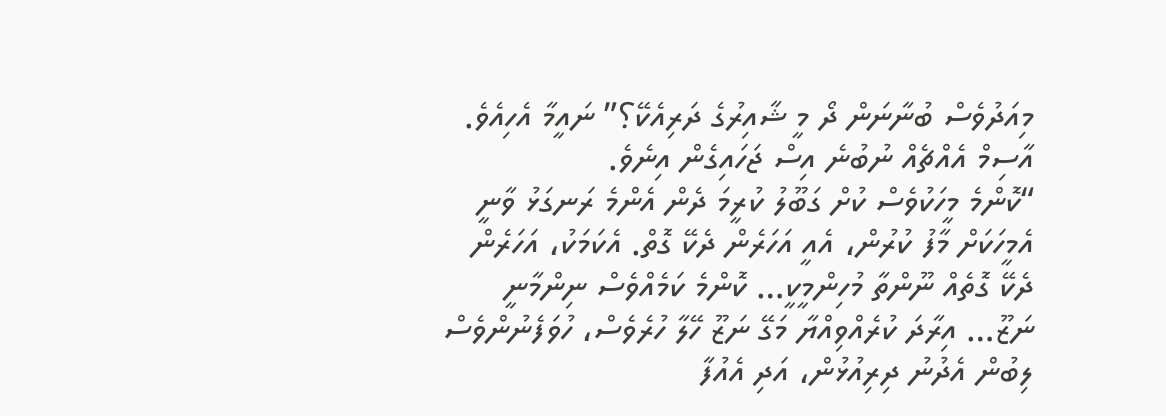މިއަދުވެސް ބުނާނަން ދޯ މީ ޝާއިރުގެ ދަރިއެކޭ؟” ނައީމާ އެހިއެވެ.
އާސިމް އެއްޗެއް ނުބުނެ އިސް ޖަހައިގެން އިނެވެ.
“ކޮންމެ މީހަކުވެސް ކުށް ގަބޫލު ކުރީމަ ދެން އެންމެ ރަނގަޅު ވާނީ އެމީހަކަށް މާފު ކުރުން، އެއީ އަހަރެން ދެކޭ ގޮތް. އެކަމަކު، އަހަރެން ދެކޭ ގޮތެއް ނޫންތާ މުހިންމީކީ… ކޮންމެ ކަމެއްވެސް ނިންމާނީ ނަޒޫ… އިރާދަ ކުރެއްވިއްޔާ މަގޭ ނަޒޫ ހޭލާ ހުރެވެސް، ހުވަފެނުންވެސް ލިބުން އެދުނު ދިރިއުޅުން، އަދި އެއުފާ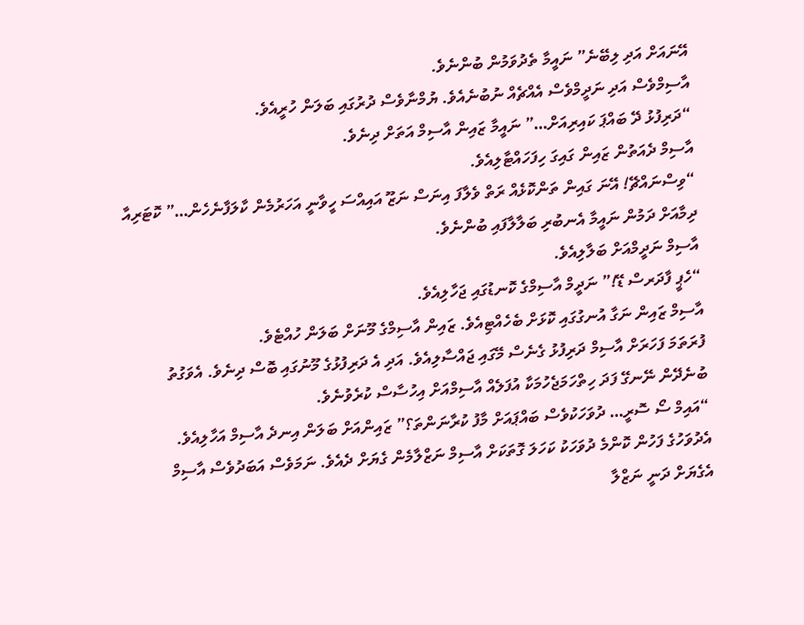އޭނައަށް އަދި ލިބޭނެ” ނައީމާ ތެދުވަމުން ބުންނެވެ.
އާސިމްވެސް އަދި ނަދީމްވެސް އެއްޗެއް ނުބުނެއެވެ. ޔުމްނާވެސް ދުރުގައި ބަލަން ހުރީއެވެ.
“ދަރިފުޅު ދޭ ބައްޕަ ކައިރިއަށް…” ނައީމާ ޒައިން އާސިމް އަތަށް ދިނެވެ.
އާސިމް ދެއަތުން ޒައިން ގައިގަ ހިފަހައްޓާލިއެވެ.
“ވިސްނައްޗޭ! އޭނަ ގައިން ތަންކޮޅެއް ރަތް ވެލާފަ އިނަސް ނަޒޫ އައިއްސަ ހީވާނީ އަހަރުމެން ކާލަފާނެހެން…” ކޮޓަރިއާ ދިމާއަށް ދަމުން ނައީމާ އެނބުރި ބަލާލާފައި ބުންނެވެ.
އާސިމް ނަދީމްއަށް ބަލާލިއެވެ.
“ހެޕީ ފާދަރސް ޑޭ!” ނަދީމް އާސިމްގެ ކޮނޑުގައި ޖަހާލިއެވެ.
އާސިމް ޒައިން ނަގާ އުނގުގައި ކޮޅަށް ބެހެއްޓިއެވެ. ޒައިން އާސިމްގެ މޫނަށް ބަލަން ހުއްޓެވެ.
ފުރަތަމަ ފަހަރަށް އާސިމް ދަރިފުޅު ގެނެސް މޭގައި ޖައްސާލިއެވެ. އަދި އެ ދަރިފުޅުގެ މޫނުގައި ބޮސް ދިނެވެ. އެވަގުތު ބުނެދޭން ނޭނގޭ ފަދަ ހިތްހަމަޖެހުމަކާ އުފަލެއް އާސިމްއަށް އިހުސާސް ކުރެވުނެވެ.
“އައިމް ސޯ ސޮރީ… ދުވަހަކުވެސް ބައްޕައަށް މާފު ކުރާނަންތަ؟” ޒައިންއަށް ބަލަން އިނދެ އާސިމް އަހާލިއެވެ.
އެދުވަހުގެ ފަހުން ކޮންމެ ދުވަހަކު ކަހަލަ ގޮތަކަށް އާސިމް ނަޒްލާމެން ގެޔަށް ދެއެވެ. ނަމަވެސް އަބަދުވެސް އާސިމް އެގެޔަށް ދަނީ ނަޒްލާ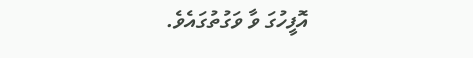އޮފީހުގަ ވާ ވަގުތުގައެވެ.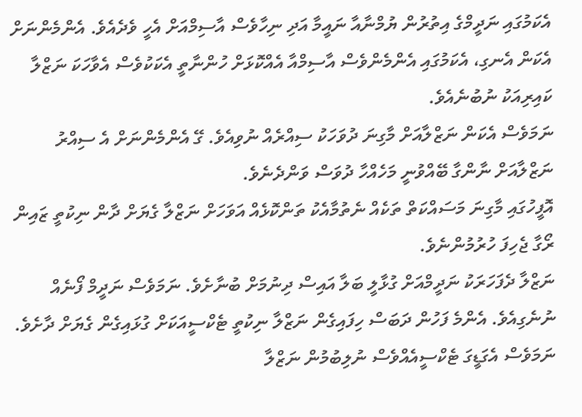އެކަމުގައި ނަދީމްގެ އިތުރުން ޔުމްނާއާ ނައީމާ އަދި ނިހާވެސް އާސިމްއަށް އެހީ ވެދެއެވެ. އެންމެންނަށް އެކަން އެނގި، އެކަމުގައި އެންމެންވެސް އާސިމްއާ އެއްކޮޅަށް ހުންނާތީ އެކަކުވެސް އެވާހަކަ ނަޒްލާ ކައިރިއަކު ނުބުނެއެވެ.
ނަމަވެސް އެކަން ނަޒްލާއަށް މާގިނަ ދުވަހަކު ސިއްރެއް ނުވިއެވެ. ގޭ އެންމެންނަށް އެ ސިއްރު ނަޒްލާއަށް ނާންގާ ބޭއްވުނީ މަހެއްހާ ދުވަސް ވަންދެނެވެ.
އޮފީހުގައި މާގިނަ މަސައްކަތް ތަކެއް ނެތުމާއެކު ތަންކޮޅެއް އަވަހަށް ނަޒްލާ ގެޔަށް ދާން ނިކުތީ ޒައިން ރޯގާ ޖެހިފަ ހުރުމުންނެވެ.
ނަޒްލާ ދެފަހަރަކު ނަދީމްއަށް ގުޅާލީ ބަލާ އައިސް ދިނުމަށް ބުނާށެވެ. ނަމަވެސް ނަދީމް ފޯނެއް ނުނެގިއެވެ. އެންމެ ފަހުން ދަބަސް ހިފައިގެން ނަޒްލާ ނިކުތީ ޓެކްސީއަކަށް ގުޅައިގެން ގެޔަށް ދާށެވެ. ނަމަވެސް އެގަޑީގަ ޓެކްސީއެއްވެސް ނުލިބުމުން ނަޒްލާ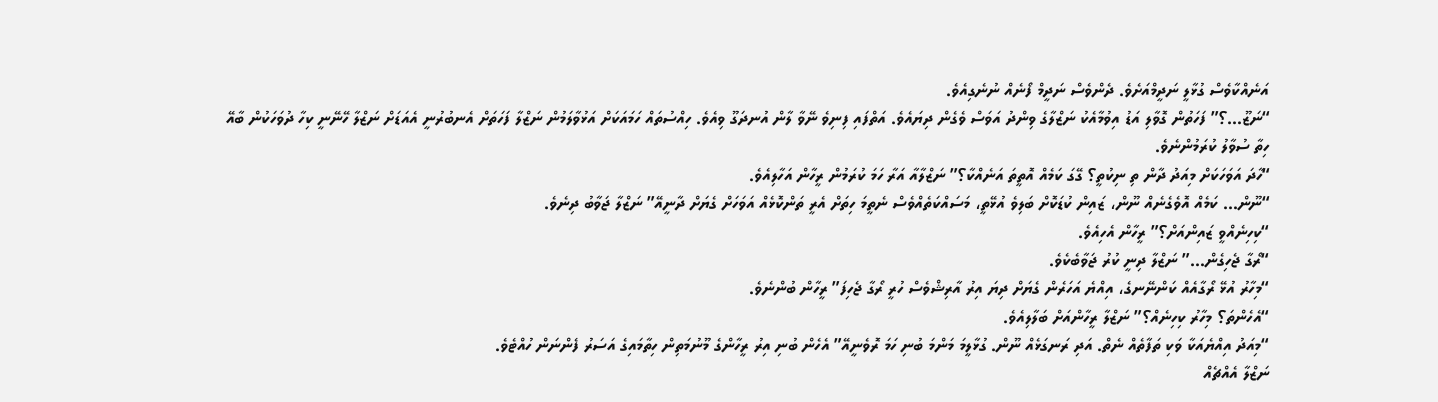އަނެއްކާވެސް ގުޅާލީ ނަދީމްއަށެވެ. ދެންވެސް ނަދީމް ފޯނެއް ނުނެގިއެވެ.
“ނަޒޫ…؟” ފަހަތުން ގޮވާލި އަޑު އިވުމާއެކު ނަޒްލާގެ ވިންދު އަވަސް ވެގެން ދިޔައެވެ. އަތްފައި ފިނިވެ ނޭވާ ލާން އުނދަގޫ ވިއެވެ. ހިއްސުތައް ހަމައަކަށް އަޅުވާލަމުން ނަޒްލާ ފަހަތަށް އެނބުރުނީ އެއަޑަށް ނަޒްލާ ހޭނޭނީ ކިހާ ދުވަހަކުން ބާއޭ ހިތާ ސުވާލު ކުރަމުންނެވެ.
“ހާދަ އަވަހަކަށް މިއަދު ދާން ތި ނިކުތީ؟ ގޭގަ ކަމެއް އޮތީތަ އަނެއްކާ؟” ނަޒްލާއާ އަރާ ހަމަ ކުރަމުން ރީހާން އަހާލިއެވެ.
“ނޫން… ކަމެއް އޮވެގެނެއް ނޫން، ޒައިން ކުޑަކޮށް ބަލިވެ އުޅޭތީ، މަސައްކަތެއްވެސް ނެތީމަ ހިތަށް އެރީ ތަންކޮޅެއް އަވަހަށް ގެޔަށް ދާނީއޭ” ނަޒްލާ ޖަވާބު ދިނެވެ.
“ކިހިނެއްވީ ޒައިންއަށް؟” ރީހާން އެހިއެވެ.
“ރޯގާ ޖެހިގެން…” ނަޒްލާ ދިނީ ކުރު ޖަވާބެކެވެ.
“މިހާރު އުޅޭ ރޯގާއެއް ކަންނޭނގެ، އިއްޔެ އަހަރެން ގެޔަށް ދިޔަ އިރު އާރިޝްވެސް ހުރީ ރޯގާ ޖެހިފަ” ރީހާން ބުންނެވެ.
“އެހެންތަ؟ މިހާރު ކިހިނެއް؟” ނަޒްލާ ރީހާންއަށް ބަލާލިއެވެ.
“މިއަދު އިއްޔެއަކާ ވަކި ތަފާތެއް ނެތް. އަދި ރަނގަޅެއް ނޫން. ގުޅާލީމަ މަންމަ ބުނި ހަމަ ރޮވެނީއޭ” އެހެން ބުނި އިރު ރީހާންގެ މޫނުމަތިން ހިތާމައިގެ އަސަރު ފެންނަން ހުއްޓެވެ.
ނަޒްލާ އެއްޗެއް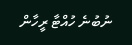ނުބުނެ ހުއްޓާ ރީހާން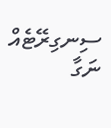ސިނގިރޭޓެއް ނަގާ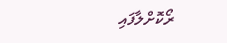ރޯކޮށްލާފައި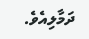ދަމާލިއެވެ.